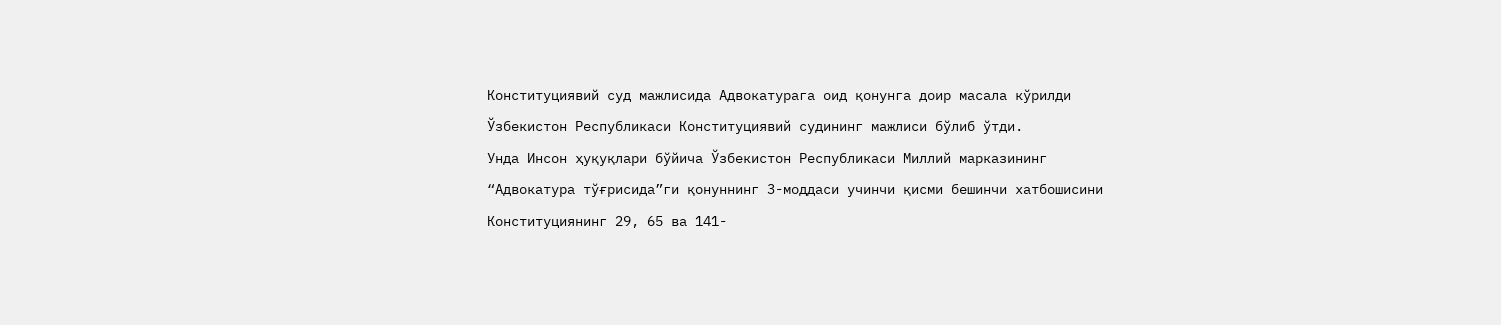Конституциявий суд мажлисида Адвокатурага оид қонунга доир масала кўрилди
Ўзбекистон Республикаси Конституциявий судининг мажлиси бўлиб ўтди.
Унда Инсон ҳуқуқлари бўйича Ўзбекистон Республикаси Миллий марказининг “Адвокатура тўғрисида”ги қонуннинг 3-моддаси учинчи қисми бешинчи хатбошисини Конституциянинг 29, 65 ва 141-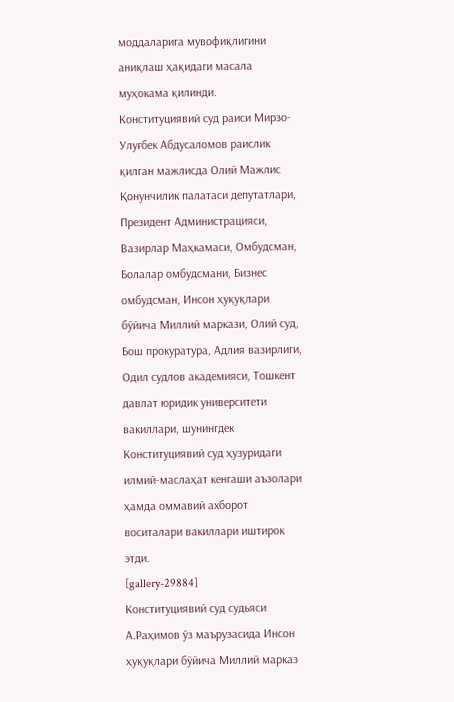моддаларига мувофиқлигини аниқлаш ҳақидаги масала муҳокама қилинди.
Конституциявий суд раиси Мирзо-Улуғбек Абдусаломов раислик қилган мажлисда Олий Мажлис Қонунчилик палатаси депутатлари, Президент Администрацияси, Вазирлар Маҳкамаси, Омбудсман, Болалар омбудсмани, Бизнес омбудсман, Инсон ҳуқуқлари бўйича Миллий маркази, Олий суд, Бош прокуратура, Адлия вазирлиги, Одил судлов академияси, Тошкент давлат юридик университети вакиллари, шунингдек Конституциявий суд ҳузуридаги илмий-маслаҳат кенгаши аъзолари ҳамда оммавий ахборот воситалари вакиллари иштирок этди.
[gallery-29884]
Конституциявий суд судьяси А.Раҳимов ўз маърузасида Инсон ҳуқуқлари бўйича Миллий марказ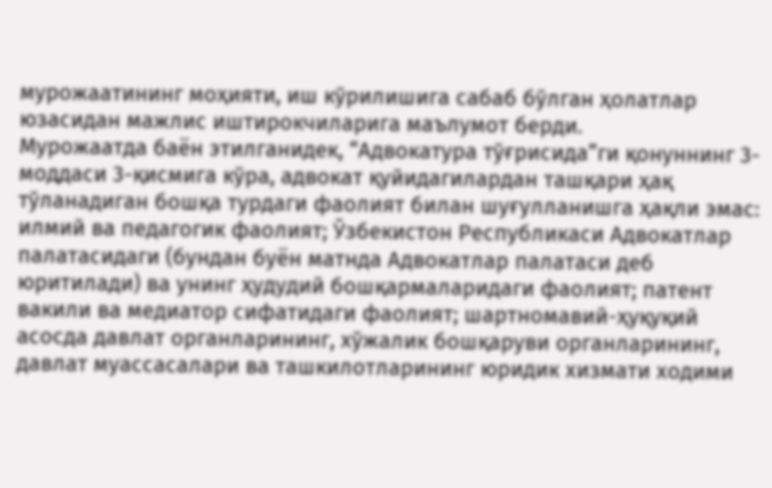мурожаатининг моҳияти, иш кўрилишига сабаб бўлган ҳолатлар юзасидан мажлис иштирокчиларига маълумот берди.
Мурожаатда баён этилганидек, “Адвокатура тўғрисида”ги қонуннинг 3-моддаси 3-қисмига кўра, адвокат қуйидагилардан ташқари ҳақ тўланадиган бошқа турдаги фаолият билан шуғулланишга ҳақли эмас: илмий ва педагогик фаолият; Ўзбекистон Республикаси Адвокатлар палатасидаги (бундан буён матнда Адвокатлар палатаси деб юритилади) ва унинг ҳудудий бошқармаларидаги фаолият; патент вакили ва медиатор сифатидаги фаолият; шартномавий-ҳуқуқий асосда давлат органларининг, хўжалик бошқаруви органларининг, давлат муассасалари ва ташкилотларининг юридик хизмати ходими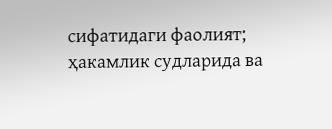сифатидаги фаолият; ҳакамлик судларида ва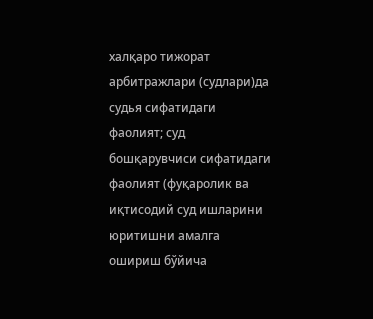халқаро тижорат арбитражлари (судлари)да судья сифатидаги фаолият; суд бошқарувчиси сифатидаги фаолият (фуқаролик ва иқтисодий суд ишларини юритишни амалга ошириш бўйича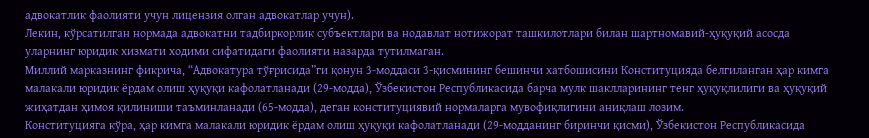адвокатлик фаолияти учун лицензия олган адвокатлар учун).
Лекин, кўрсатилган нормада адвокатни тадбиркорлик субъектлари ва нодавлат нотижорат ташкилотлари билан шартномавий-ҳуқуқий асосда уларнинг юридик хизмати ходими сифатидаги фаолияти назарда тутилмаган.
Миллий марказнинг фикрича, “Адвокатура тўғрисида”ги қонун 3-моддаси 3-қисмининг бешинчи хатбошисини Конституцияда белгиланган ҳар кимга малакали юридик ёрдам олиш ҳуқуқи кафолатланади (29-модда), Ўзбекистон Республикасида барча мулк шаклларининг тенг ҳуқуқлилиги ва ҳуқуқий жиҳатдан ҳимоя қилиниши таъминланади (65-модда), деган конституциявий нормаларга мувофиқлигини аниқлаш лозим.
Конституцияга кўра, ҳар кимга малакали юридик ёрдам олиш ҳуқуқи кафолатланади (29-модданинг биринчи қисми), Ўзбекистон Республикасида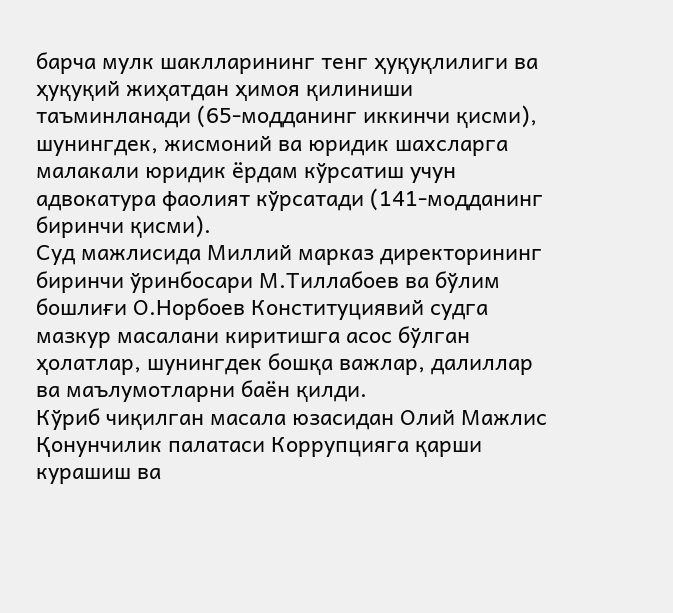барча мулк шаклларининг тенг ҳуқуқлилиги ва ҳуқуқий жиҳатдан ҳимоя қилиниши таъминланади (65-модданинг иккинчи қисми), шунингдек, жисмоний ва юридик шахсларга малакали юридик ёрдам кўрсатиш учун адвокатура фаолият кўрсатади (141-модданинг биринчи қисми).
Суд мажлисида Миллий марказ директорининг биринчи ўринбосари М.Тиллабоев ва бўлим бошлиғи О.Норбоев Конституциявий судга мазкур масалани киритишга асос бўлган ҳолатлар, шунингдек бошқа важлар, далиллар ва маълумотларни баён қилди.
Кўриб чиқилган масала юзасидан Олий Мажлис Қонунчилик палатаси Коррупцияга қарши курашиш ва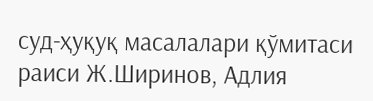суд-ҳуқуқ масалалари қўмитаси раиси Ж.Ширинов, Адлия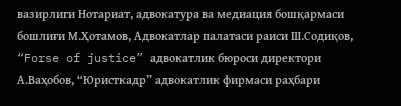вазирлиги Нотариат, адвокатура ва медиация бошқармаси бошлиғи М.Ҳотамов, Адвокатлар палатаси раиси Ш.Содиқов, “Forse of justice” адвокатлик бюроси директори А.Ваҳобов, “Юристкадр” адвокатлик фирмаси раҳбари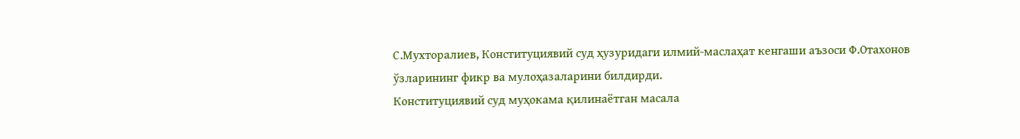С.Мухторалиев, Конституциявий суд ҳузуридаги илмий-маслаҳат кенгаши аъзоси Ф.Отахонов ўзларининг фикр ва мулоҳазаларини билдирди.
Конституциявий суд муҳокама қилинаётган масала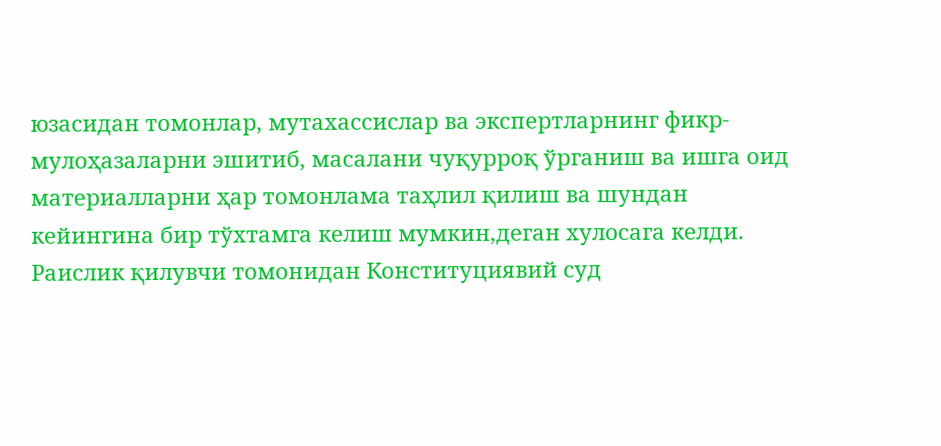юзасидан томонлар, мутахассислар ва экспертларнинг фикр-мулоҳазаларни эшитиб, масалани чуқурроқ ўрганиш ва ишга оид материалларни ҳар томонлама таҳлил қилиш ва шундан кейингина бир тўхтамга келиш мумкин,деган хулосага келди.
Раислик қилувчи томонидан Конституциявий суд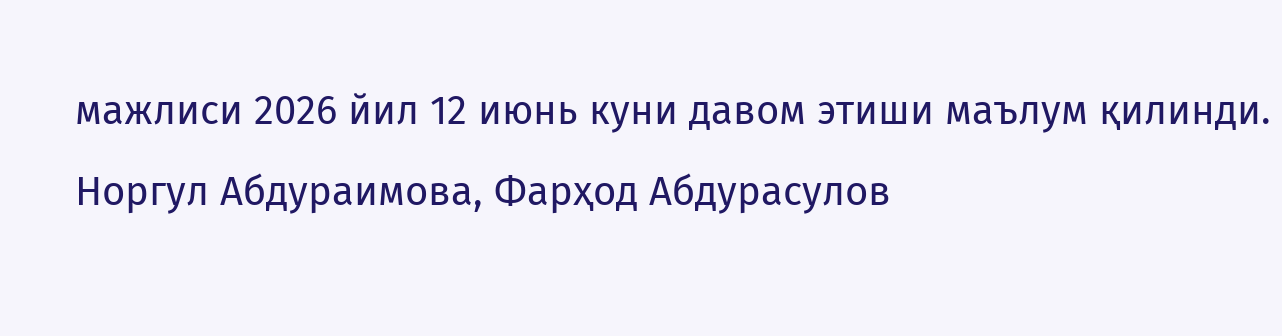мажлиси 2026 йил 12 июнь куни давом этиши маълум қилинди.
Норгул Абдураимова, Фарҳод Абдурасулов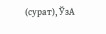(сурат), ЎзА